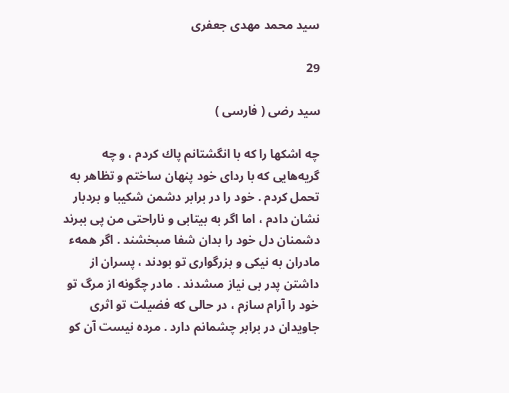سيد محمد مهدى جعفرى

29

سيد رضى ( فارسى )

چه اشكها را كه با انگشتانم پاك كردم ، و چه گريه‌هايى كه با رداى خود پنهان ساختم و تظاهر به تحمل كردم . خود را در برابر دشمن شكيبا و بردبار نشان دادم ، اما اگر به بيتابى و ناراحتى من پى ببرند دشمنان دل خود را بدان شفا مىبخشند . اگر همهء مادران به نيكى و بزرگوارى تو بودند ، پسران از داشتن پدر بى نياز مىشدند . مادر چگونه از مرگ تو خود را آرام سازم ، در حالى كه فضيلت تو اثرى جاويدان در برابر چشمانم دارد . مرده نيست آن كو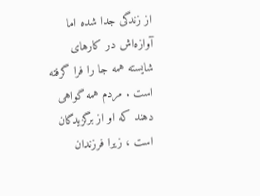از زندگى جدا شده اما آوازه‌اش در كارهاى شايسته همه جا را فرا گرفته است . مردم همه گواهى دهند كه او از برگزيدگان است ، زيرا فرزندان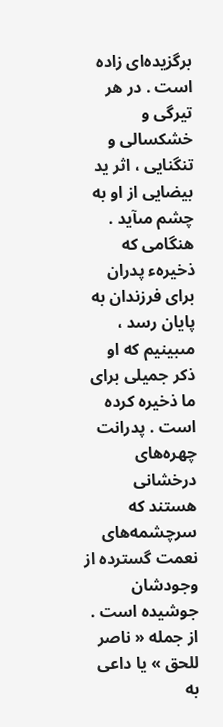برگزيده‌اى زاده است . در هر تيرگى و خشكسالى و تنگنايى ، اثر يد بيضايى از او به چشم مىآيد . هنگامى كه ذخيرهء پدران براى فرزندان به پايان رسد ، مىبينيم كه او ذكر جميلى براى ما ذخيره كرده است . پدرانت چهره‌هاى درخشانى هستند كه سرچشمه‌هاى نعمت گسترده از وجودشان جوشيده است . از جمله « ناصر للحق » يا داعى به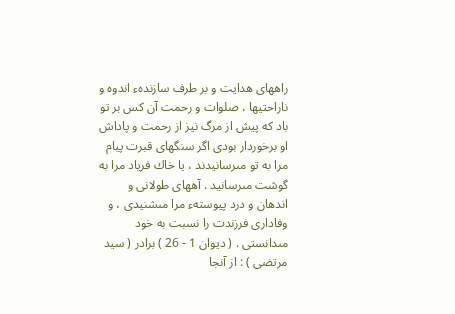راههاى هدايت و بر طرف سازندهء اندوه و ناراحتيها ، صلوات و رحمت آن كس بر تو باد كه پيش از مرگ نيز از رحمت و پاداش او برخوردار بودى اگر سنگهاى قبرت پيام مرا به تو مىرسانيدند ، يا خاك فرياد مرا به گوشت مىرسانيد . آههاى طولانى و اندهان و درد پيوستهء مرا مىشنيدى ، و وفادارى فرزندت را نسبت به خود مىدانستى . ( ديوان 1 - 26 ) برادر ( سيد مرتضى ) : از آنجا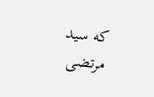كه سيد مرتضى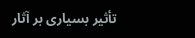تأثير بسيارى بر آثار